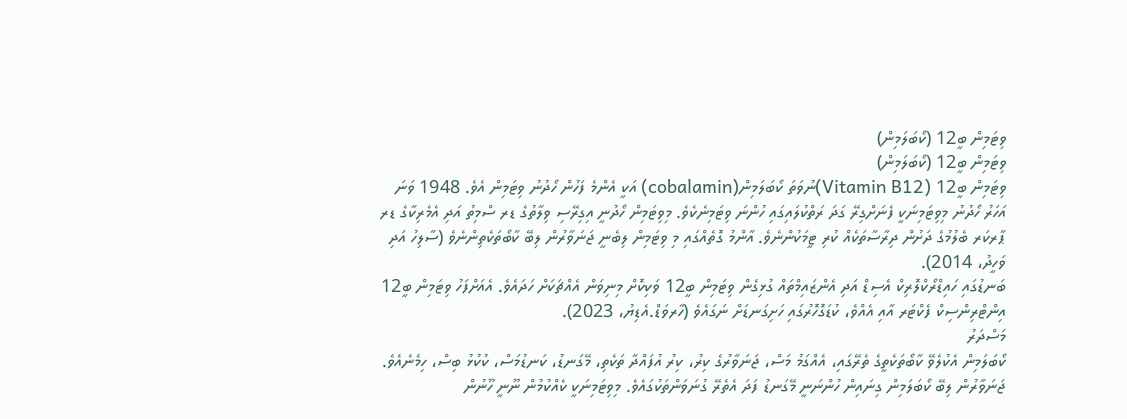ވިޓަމިން ބީ12 (ކޯބަލަމިން)
ވިޓަމިން ބީ12 (ކޯބަލަމިން)
ވިޓަމިން ބީ12 (Vitamin B12)ނުވަތަ ކޯބަލަމިން(cobalamin) އަކީ އެންމެ ފަހުން ހޯދުނު ވިޓަމިން އެވެ. 1948 ވަނަ އަހަރު ހޯދުނު މިވިޓަމިނަކީ ފެނަށްގިރޭ ގަދަ ރަތްކުލައިގައި ހުންނަ ވިޓަމިނެކެވެ. މިވިޓަމިން ހޯދުނީ އިގިރޭސި ވިލާތުގެ ޑރ ސްމިތު އަދި އެމެރިކާގެ ޑރ ޕާރކަރ ބެލުމުގެ ދަށުން ދިރާސާތަކެއް ކުރި ޓީމަކުންނެވެ. އާންމު ގޮތެއްގައި މި ވިޓަމިން ލިބެނީ ޖަނަވާރުން ލިބޭ ކާބޯތަކެތިންނެވެ (ސާލިހު އަދި ވަހީދު، 2014).
ބަނޑުގައި ހައިޑްރޯކްލޮރިކް އެސިޑް އަދި އެންޒައިމްތައް ގުޅިގެން ވިޓަމިން ބީ12 ވަކިކޮށް މިނިވަން އެއްޗަކަށް ހަދައެވެ. އެއަށްފަހު ވިޓަމިން ބީ12 އިންޓްރިންސިކް ފެކްޓަރ އާއި އެއްވެ، ކުޑަގޮހޮރުގައި ހަށިގަނޑަށް ނަގައެވެ (ހާރވަޑް.އެޑިޔު، 2023).
މަސްދަރު
ކޯބަލަމިން އެކުލެވޭ ކާބޯތަކެތީގެ ތެރޭގައި، އެއްގަމު މަސް، ޖަނަވާރުގެ ކިރު، ކިރު އުފައްދާ ތަކެތި، މޭގަނޑު، ކަނޑުމަސް، ކުކުޅު ބިސް، ހިމެނެއެވެ. ޖަނަވާރުން ލިބޭ ކޯބަލަމިން ގިނައިން ހުންނަނީ މޭގަނޑު ފަދަ އެތެރޭ ގުނަވަންތަކުގައެވެ. މިވިޓަމިނަކީ ކެއްކުމުން ނޫނީ ހޫނުން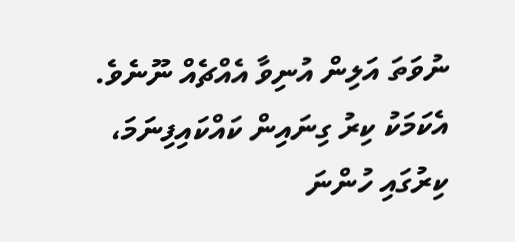ނުވަތަ އަލިން އުނިވާ އެއްޗެއް ނޫނެވެ. އެކަމަކު ކިރު ގިނައިން ކައްކައިފިނަމަ، ކިރުގައި ހުންނަ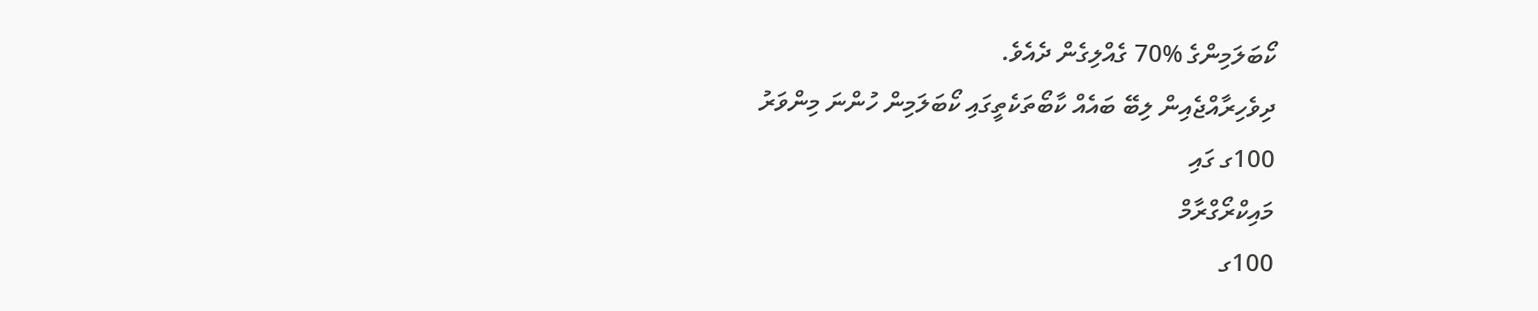ކޯބަލަމިންގެ %70 ގެއްލިގެން ދެއެވެ.
ދިވެހިރާއްޖެއިން ލިބޭ ބައެއް ކާބޯތަކެތީގައި ކޯބަލަމިން ހުންނަ މިންވަރު
100ގ ގައި
މައިކްރޯގްރާމް
100ގ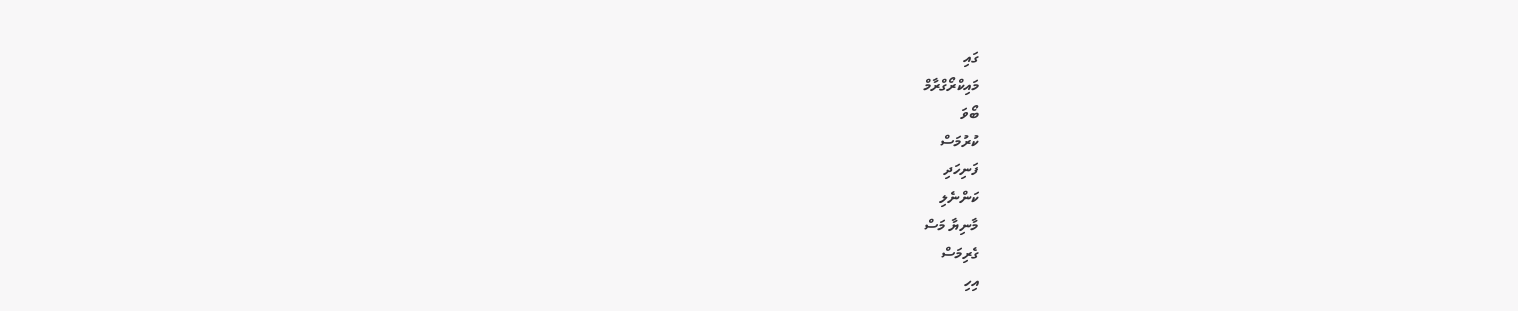ގައި
މައިކްރޯގްރާމް
ބޯވަ
ކުރުމަސް
ފަނިހަދި
ކަންނެލި
މާނިޔާ މަސް
ގެރިމަސް
އިހި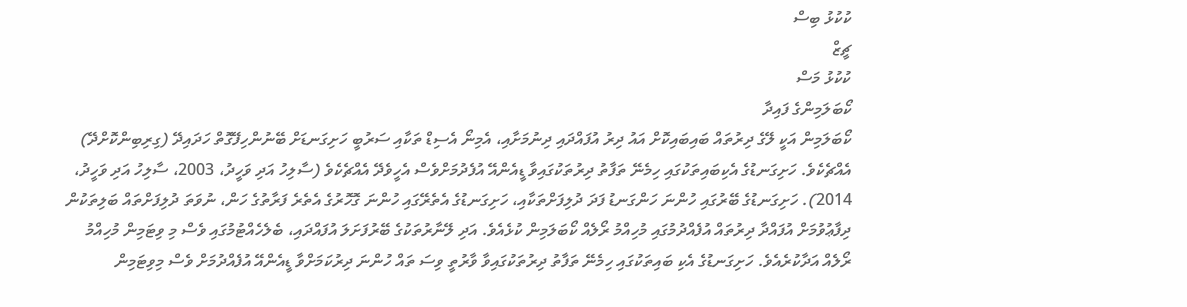ކުކުޅު ބިސް
ޗީޒް
ކުކުޅު މަސް
ކޯބަލަމިންގެ ފައިދާ
ކޯބަލަމިން އަކީ ލޭގެ ދިރުތައް ބައިބައިކޮށް އައު ދިރު އުފައްދައި ދިނުމަށާއި، އެމިނޯ އެސިޑް ތަކާއި ސަރުބީ ހަށިގަނޑަށް ބޭނުންހިފޭގޮތް ހަދައިދޭ (ގިރިބިންކޮށްދޭ) އެއްޗެކެވެ. ހަށިގަނޑުގެ އެކިބައިތަކުގައި ހިމެނޭ ތަފާތު ދިރުތަކުގައިވާ ޑީއެންއޭ އުފެދުމަށްވެސް އެހީވެދޭ އެއްޗެކެވެ (ސާލިހު އަދި ވަހީދު، 2003، ސާލިހު އަދި ވަހީދު، 2014). ހަށިގަނޑުގެ ބޭރުގައި ހުންނަ ހަންގަނޑު ފަދަ ދުލިފަށްތަކާއި، ހަށިގަނޑުގެ އެތެރޭގައި ހުންނަ ގޮހޮރުގެ އެތެރެ ފަރާތުގެ ހަން، ނުވަތަ ދުލިފަށްތައް ބަލިތަކުން ދިފާޢުވުމަށް އުފައްދާ ދިރުތައް އުފެއްދުމުގައި މުހިއްމު ރޯލެއް ކޯބަލަމިން ކުޅެއެވެ. އަދި ލޭނާރުތަކުގެ ބޭރުފަށަލަ އުފައްދައި، ބެލެހެއްޓުމުގައި ވެސް މި ވިޓަމިން މުހިއްމު ރޯލެއް އަދާކުރެއެވެ. ހަށިގަނޑުގެ އެކި ބައިތަކުގައި ހިމެނޭ ތަފާތު ދިރުތަކުގައިވާ ވާރުތީ ވިސަ ތައް ހުންނަ ދިރުކަމަށްވާ ޑީއެންއޭ އުފެއްދުމަށް ވެސް މިވިޓަމިން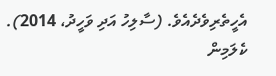އެހީތެރިވެދެއެވެ. (ސާލިހު އަދި ވަހީދު، 2014).
ކެލަމިން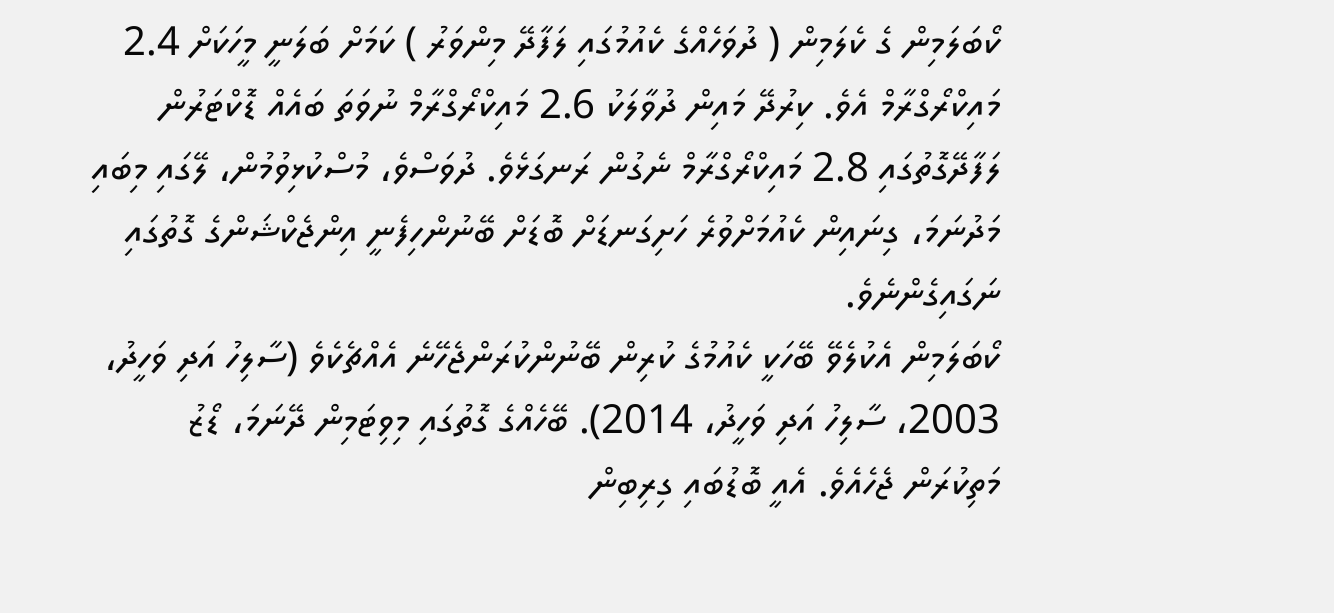ކޯބަލަމިން ގެ ކެލަމިން ( ދުވަހެއްގެ ކެއުމުގައި ލަފާދޭ މިންވަރު ) ކަމަށް ބަލަނީ މީހަކަށް 2.4 މައިކްރޯގްރާމް އެވެ. ކިރުދޭ މައިން ދުވާލަކު 2.6 މައިކްރޯގްރާމް ނުވަތަ ބައެއް ޑޮކްޓަރުން ލަފާދޭގޮތުގައި 2.8 މައިކްރޯގްރާމް ނެގުން ރަނގަޅެވެ. ދުވަސްވެ، މުސްކުޅިވުމުން، ލޭގައި މިބައި މަދުނަމަ، ގިނައިން ކެއުމަށްވުރެ ހަށިގަނޑަށް ބޮޑަށް ބޭނުންހިފެނީ އިންޖެކްޝަންގެ ގޮތުގައި ނަގައިގެންނެވެ.
ކޯބަލަމިން އެކުލެވޭ ބޭހަކީ ކެއުމުގެ ކުރިން ބޭނުންކުރަންޖެހޭނެ އެއްޗެކެވެ (ސާލިހު އަދި ވަހީދު، 2003، ސާލިހު އަދި ވަހީދު، 2014). ބޭހެއްގެ ގޮތުގައި މިވިޓަމިން ދޭނަމަ، ޑޯޒު މަތިކުރަން ޖެހެއެވެ. އެއީ ބޮޑުބައި ގިރިބިން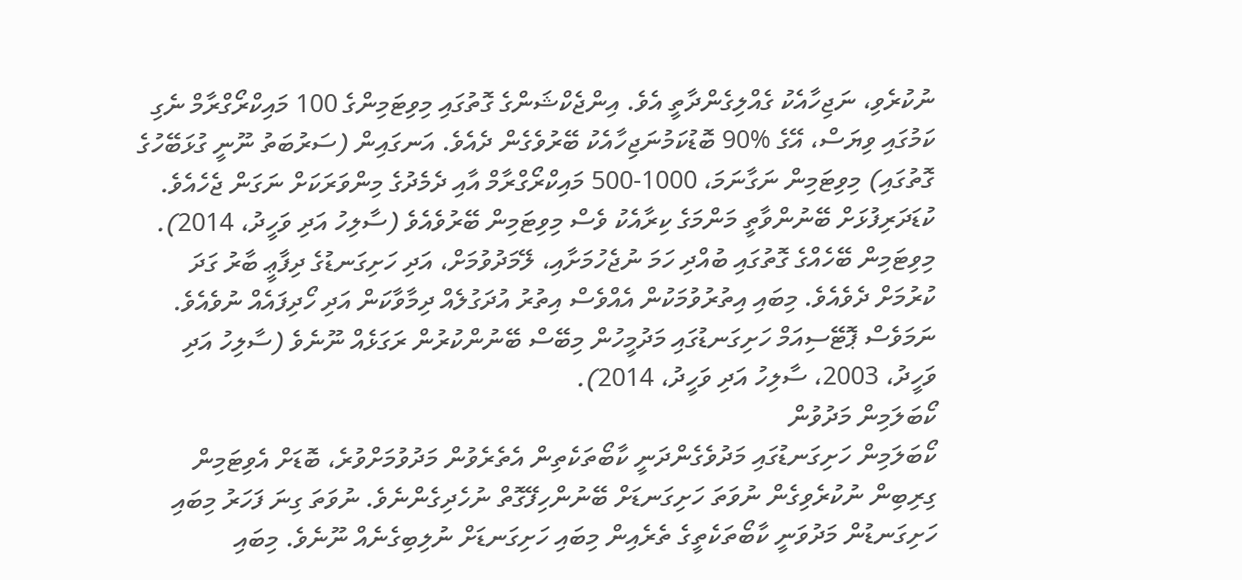ނުކުރެވި، ނަޖިހާއެކު ގެއްލިގެންދާތީ އެވެ. އިންޖެކްޝަންގެ ގޮތުގައި މިވިޓަމިންގެ 100 މައިކްރޯގްރާމް ނެގި ކަމުގައި ވިޔަސް، އޭގެ %90 ބޮޑުކަމުނަޖިހާއެކު ބޭރުވެގެން ދެއެވެ. އަނގައިން (ސަރުބަތު ނޫނީ ގުޅަބޭހުގެ ގޮތުގައި) މިވިޓަމިން ނަގާނަމަ، 1000-500 މައިކްރޯގްރާމް އާއި ދެމެދުގެ މިންވަރަކަށް ނަގަން ޖެހެއެވެ. ކުޑަދަރިފުޅަށް ބޭނުންވާތީ މަންމަގެ ކިރާއެކު ވެސް މިވިޓަމިން ބޭރުވެއެވެ (ސާލިހު އަދި ވަހީދު، 2014).
މިވިޓަމިން ބޭހެއްގެ ގޮތުގައި ބުއްދި ހަމަ ނުޖެހުމަށާއި، ލޭމަދުވުމަށް، އަދި ހަށިގަނޑުގެ ދިފާޢީ ބާރު ގަދަ ކުރުމަށް ދެވެއެވެ. މިބައި އިތުރުވުމަކުން އެއްވެސް އިތުރު އުދަގުލެއް ދިމާވާކަން އަދި ހޯދިފައެއް ނުވެއެވެ. ނަމަވެސް ޕޮޓޭސިއަމް ހަށިގަނޑުގައި މަދުމީހުން މިބޭސް ބޭނުންކުރުން ރަގަޅެއް ނޫނެވެ (ސާލިހު އަދި ވަހީދު، 2003، ސާލިހު އަދި ވަހީދު، 2014).
ކޯބަލަމިން މަދުވުން
ކޯބަލަމިން ހަށިގަނޑުގައި މަދުވެގެންދަނީ ކާބޯތަކެތިން އެތެރެވުން މަދުވުމަށްވުރެ، ބޮޑަށް އެވިޓަމިން ގިރިބިން ނުކުރެވިގެން ނުވަތަ ހަށިގަނޑަށް ބޭނުންހިފޭގޮތް ނުހެދިގެންނެވެ. ނުވަތަ ގިނަ ފަހަރު މިބައި ހަށިގަނޑުން މަދުވަނީ ކާބޯތަކެތީގެ ތެރެއިން މިބައި ހަށިގަނޑަށް ނުލިބިގެނެއް ނޫނެވެ. މިބައި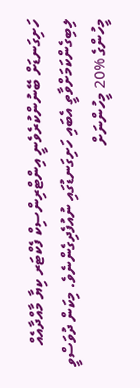ހަށިގަނޑަށް ބޭނުންކުރެވެނީ އިންޓްރިންސިކް ފެކްޓަރ ކިޔާ މާއްދާއެއް ލިބިގެންކަމަށްވާތީ އެބައި ހަށިގަނޑުގައި ނުއުފެދިގެންނެވެ. މިކަން ދުވަސްވީ މީހުންގެ %20 މީހުންނަށް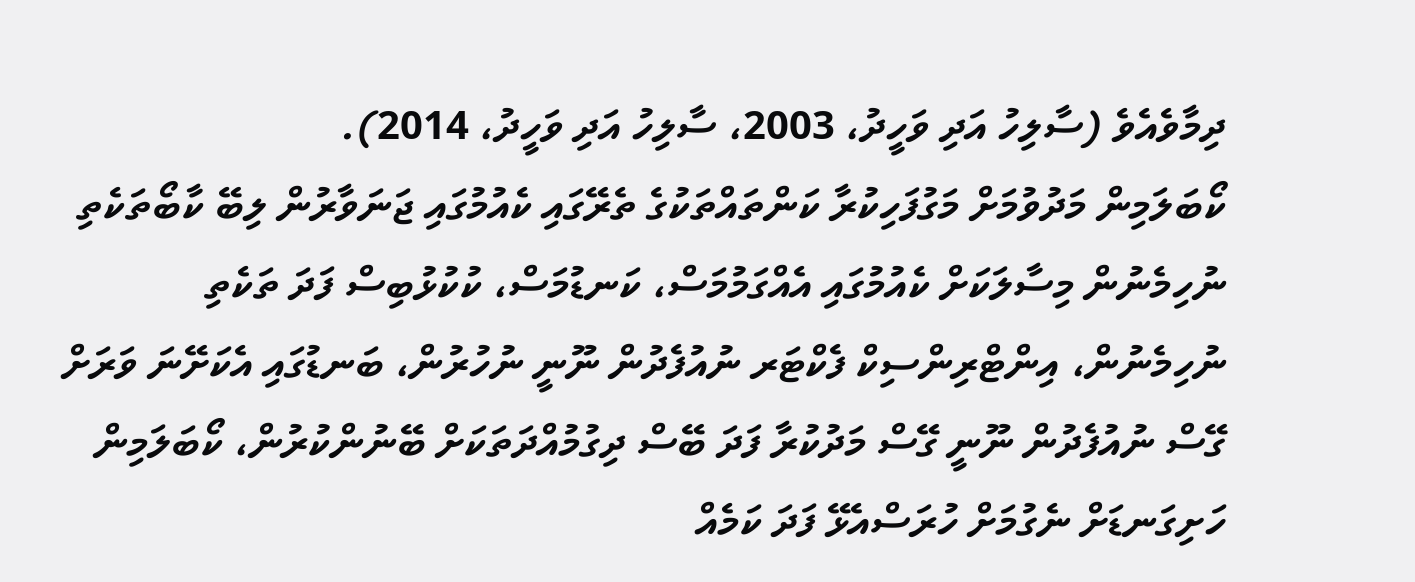ދިމާވެއެވެ (ސާލިހު އަދި ވަހީދު، 2003، ސާލިހު އަދި ވަހީދު، 2014).
ކޯބަލަމިން މަދުވުމަށް މަގުފަހިކުރާ ކަންތައްތަކުގެ ތެރޭގައި ކެއުމުގައި ޖަނަވާރުން ލިބޭ ކާބޯތަކެތި ނުހިމެނުން މިސާލަކަށް ކެއުމުގައި އެއްގަމުމަސް، ކަނޑުމަސް، ކުކުޅުބިސް ފަދަ ތަކެތި ނުހިމެނުން، އިންޓްރިންސިކް ފެކްޓަރ ނުއުފެދުން ނޫނީ ނުހުރުން، ބަނޑުގައި އެކަށޭނަ ވަރަށް ގޭސް ނުއުފެދުން ނޫނީ ގޭސް މަދުކުރާ ފަދަ ބޭސް ދިގުމުއްދަތަކަށް ބޭނުންކުރުން، ކޯބަލަމިން ހަށިގަނޑަށް ނެގުމަށް ހުރަސްއެޅޭ ފަދަ ކަމެއް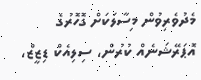މެދުވެރިވުން މިސާލަކަށް ގޮހޮރުގެ އޮޕަރޭޝަނެއް ކުރުން، ސިލިއެކް ޑިޒީޒް،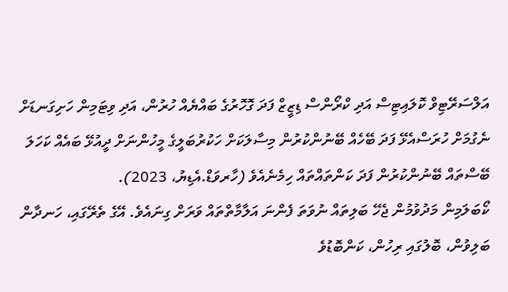އަލްސަރޭޓިވް ކޮލައިޓިސް އަދި ކްރޯންސް ޑިޒީޒް ފަދަ ގޮހޮރުގެ ބައްޔެއް ހުރުން، އަދި ވިޓަމިން ހަށިގަނޑަށް ނެގުމަށް ހުރަސްއެޅޭ ފަދަ ބޭހެއް ބޭނުންކުރުން މިސާލަކަށް ހަކުރުބަލީގެ މީހުންނަށް ދީއުޅޭ ބައެއް ކަހަލަ ބޭސްތައް ބޭނުންކުރުން ފަދަ ކަންތައްތައް ހިމެނެއެވެ (ހާރވަޑް.އެޑިޔު، 2023).
ކޯބަލަމިން މަދުވުމުން ޖެހޭ ބަލިތައް ނުވަތަ ފެންނަ އަލާމާތްތައް ވަރަށް ގިނައެވެ. އޭގެ ތެރޭގައި، ހަނދާން ބަލިވުން، ބޮލުގައި ރިހުން، ކަންބޮޑުވެ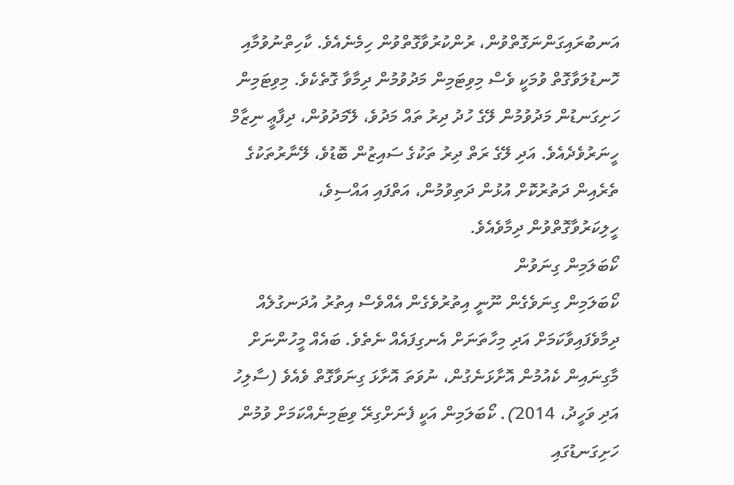އަނބުރައިގަންނަގޮތްވުން، ރުންކުރުވާގޮތްވުން ހިމެނެއެވެ. ކާހިތްނުވުމާއި ހޮނޑުލަވާގޮތް ވުމަކީ ވެސް މިވިޓަމިން މަދުވުމުން ދިމާވާ ގޮތެކެވެ. މިވިޓަމިން ހަށިގަނޑުން މަދުވުމުން ލޭގެ ހުދު ދިރު ތައް މަދުވެ، ލޭމަދުވުން، ދިފާޢީ ނިޒާމް ހީނަރުވެދެއެވެ. އަދި ލޭގެ ރަތް ދިރު ތަކުގެ ސައިޒުން ބޮޑުވެ، ލޭނާރުތަކުގެ ތެރެއިން ދަތުރުކޮށް އުޅުން ދަތިވުމުން، އަތްފައި އައްސިވެ، ހީލިކަރުވާގޮތްވުން ދިމާވެއެވެ.
ކޯބަލަމިން ގިނަވުން
ކޯބަލަމިން ގިނަވެގެން ނޫނީ އިތުރުވެގެން އެއްވެސް އިތުރު އުދަނގުލެއް ދިމާވެފައިވާކަމަށް އަދި މިހާތަނަށް އެނގިފައެއް ނެތެވެ. ބައެއް މީހުންނަށް މާގިނައިން ކެއުމުން އޮށާޅަނެގުން، ނުވަތަ އޮށާޅަ ގިނަވާގޮތް ވެއެވެ (ސާލިހު އަދި ވަހީދު، 2014). ކޯބަލަމިން އަކީ ފެނަށްގިރޭ ވިޓަމިނެއްކަމަށް ވުމުން ހަށިގަނޑުގައި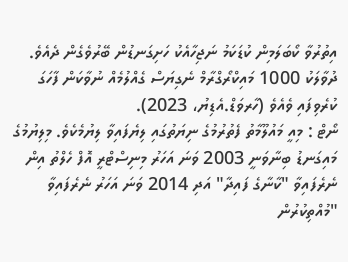އިތުރުވާ ކޯބަލަމިން ކުޑަކަމު ނަޖިހާއެކު ހަށިގަނޑުން ބޭރުވެގެން ދެއެވެ. ދުވާލަކު 1000 މައިކްރޯގްރާމް ނެގިޔަސް ގެއްލުމެއް ނުވާކަން ފާހަގަ ކުރެވިފައި ވެއެވެ (ހާރވަޑް.އެޑިޔު، 2023).
ނޯޓް : މިއީ މައުލޫމާތު ފެތުރުމުގެ ނިޔަތުގައި ލިޔެފައިވާ ލިޔުމެކެވެ. މިލިޔުމުގެ މައިގަނޑު ބިނާވަނީ 2003 ވަނަ އަހަރު މިނިސްޓްރީ އޮފް ހެލްތު އިން ނެރެފައިވާ "ކާނާގެ ފައިދާ" އަދި 2014 ވަނަ އަހަރު ނެރެފައިވާ "މުއްތިކުރުން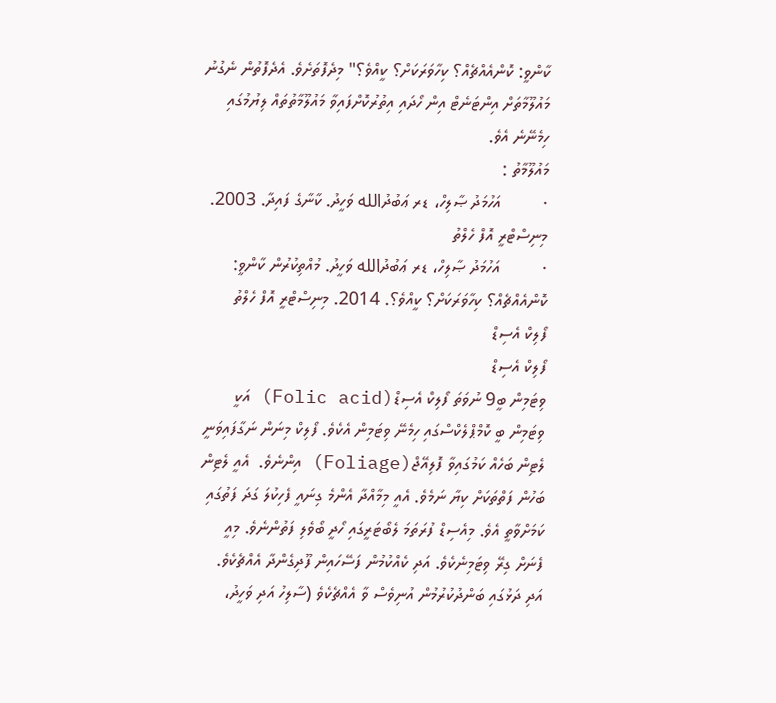ކާންވީ: ކޮންއެއްޗެއް؟ ކިހާވަރަކަށް؟ ކީއްވެ؟" މިދެފޮތަށެވެ. އެދެފޮތުން ނެގުނު މައުލޫމާތަށް އިންޓަނެޓް އިން ހޯދައި އިތުރުކޮށްފައިވާ މައުލޫމާތުތައް ލިޔުމުގައި ހިމެނޭނެ އެވެ.
މައުލޫމާތު :
·         އަހުމަދު ޞާލިހް، ޑރ ޢަބުދުالله ވަހީދު. ކާނާގެ ފައިދާ. 2003. މިނިސްޓްރީ އޮފް ހެލްތު
·         އަހުމަދު ޞާލިހް، ޑރ ޢަބުދުالله ވަހީދު. މުއްތިކުރުން ކާންވީ: ކޮންއެއްޗެއް؟ ކިހާވަރަކަށް؟ ކީއްވެ؟. 2014. މިނިސްޓްރީ އޮފް ހެލްތު
ފޯލިކް އެސިޑް
ފޯލިކް އެސިޑް
ވިޓަމިން ބީ9 ނުވަތަ ފޯލިކް އެސިޑް(Folic acid) އަކީ ވިޓަމިން ބީ ކޮމްޕްލެކްސްގައި ހިމެނޭ ވިޓަމިން އެކެވެ. ފޯލިކް މިނަން ނަގާފައިވަނީ ލެޓިން ބަހެއް ކަމުގައިވާ ފޮލިއޭޖް(Foliage) އިންނެވެ.  އެއީ ލެޓިން ބަހުން ފަތްތަކަށް ކިޔާ ނަމެވެ. އެއީ މިމާއްދާ އެންމެ ގިނައީ ފެހިކުލަ ގަދަ ފަތުގައި ކަމަށްވާތީ އެވެ. މިއެސިޑް ފުރަތަމަ ލެބޯޓަރީގައި ހޯދީ ބޯވެލި ފަތުންނެވެ. މިއީ ފެނަށް ގިރޭ ވިޓަމިނެކެވެ. އަދި ކެއްކުމުން ފަސޭހައިން ފޫދިގެންދާ އެއްޗެކެވެ. އަދި ދަޅުގައި ބަންދުކުރުމުން އުނިވެސް ވާ އެއްޗެކެވެ (ސާލިހު އަދި ވަހީދު،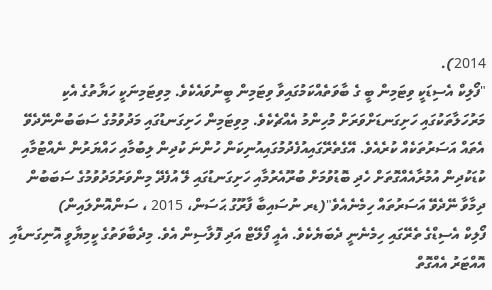2014).
"ފޯލިކް އެސިޑަކީ ވިޓަމިން ބީ ގެ ބާވަތެއްކަމުގައިވާ ވިޓަމިން ބީނުވައެކެވެ. މިވިޓަމިނަކީ ހަޔާތުގެ އެކި މަރުހަލާތަކުގައި ހަށިގަނޑަށްވަރަށް މުހިންމު އެއްޗެކެވެ. މިވިޓަމިން ހަށިގަނޑުގައި މަދުވުމުގެ ސަބަބުންނޭދެވޭ އެތައް އަސަރުތަކެއް ކުރެއެވެ. އޭގެތެރޭގައިއުފެދުމުގައިއުނިކަން ހުންނަ ކުދިން ލިބުމާއި ހައްޔަރުން ނެއްޓުމާއި ކުޑަކުދިން އުމުރާއެއްގޮތަށް ހެދި ބޮޑުވުމަށް ބުރޫއެރުމާއި ހަށިގަނޑުގައި ލޭ އުފެދޭ މިންވަރުމަދުވުމުގެ ސަބަބުން ދިމާވާ ނޭދެވޭ އަސަރުތައް ހިމެނެއެވެ"(ޑރ ނުސައިބާ ފާރޫގު ޙަސަން، 2015 ، ސަންއޮންލައިން)
ފޯލިކް އެސިޑްގެ ތެރޭގައި ހިމެނެނީ ދެބަޔެކެވެ. އެއީ ފޯލޭޓް އަދި ފޮލާސިން އެވެ. މިދެބާވަތުގެ ކީމިޔާވީ އޮނިގަނޑާއި އޮއްޓަރު އެއްގޮތް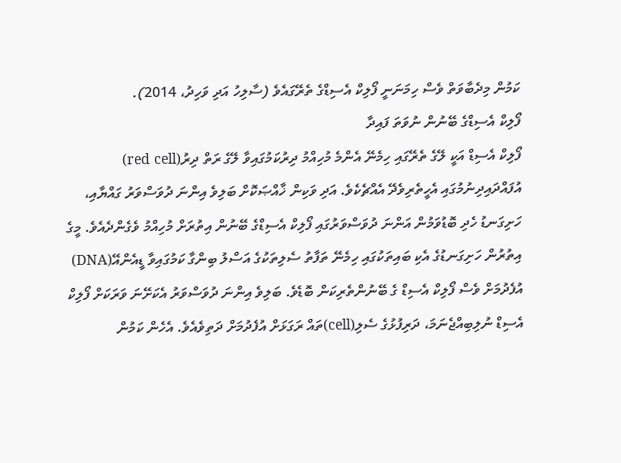ކަމުން މިދެބާވަތް ވެސް ހިމަނަނީ ފޯލިކް އެސިޑްގެ ތެރޭގައެވެ (ސާލިހު އަދި ވަހިދު، 2014).
ފޯލިކް އެސިޑްގެ ބޭނުން ނުވަތަ ފައިދާ
ފޯލިކް އެސިޑް އަކީ ލޭގެ ތެރޭގައި ހިމެނޭ އެންމެ މުހިއްމު ދިރުކަމުގައިވާ ލޭގެ ރަތް ދިރު(red cell) އުފައްދައިދިނުމުގައި އެހީތެރިވެދޭ އެއްޗެކެވެ. އަދި ވަކިން ޚާއްޞަކޮށް ބަލިވެ އިންނަ ދުވަސްވަރު ގައްޔާއި، ހަށިގަނޑު ހެދި ބޮޑުވަމުން އަންނަ ދުވަސްވަރުގައި ފޯލިކް އެސިޑްގެ ބޭނުން އިތުރަށް މުހިއްމު ވެގެންދެއެވެ. މީގެ އިތުރުން ހަށިގަނޑުގެ އެކި ބައިތަކުގައި ހިމެނޭ ތަފާތު ސެލިތަކުގެ އަސްލު ބިންގާ ކަމުގައިވާ ޑީއެންއޭ(DNA) އުފެދުމަށް ވެސް ފޯލިކް އެސިޑް ގެ ބޭނުންތެރިކަން ބޮޑެވެ. ބަލިވެ އިންނަ ދުވަސްވަރު އެކަށޭނަ ވަރަކަށް ފޯލިކް އެސިޑް ނުލިބިއްޖެނަމަ، ދަރިފުޅުގެ ސެލި(cell)ތައް ރަގަޅަށް އުފެދުމަށް ދަތިވެއެވެ. އެހެން ކަމުން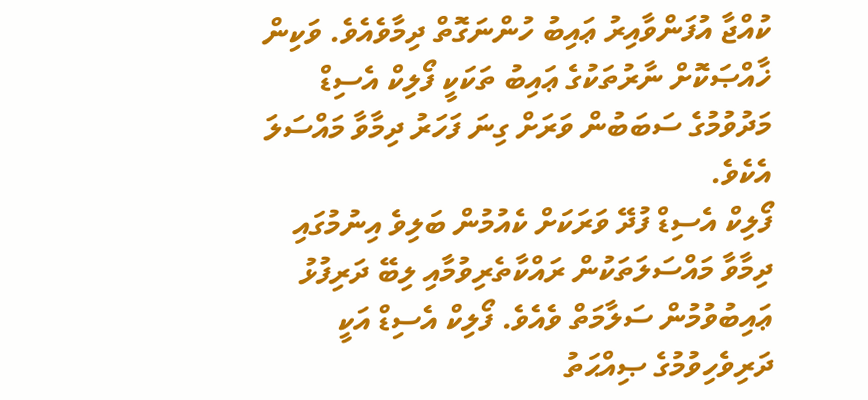ކުއްޖާ އުފަންވާއިރު ޢައިބު ހުންނަގޮތް ދިމާވެއެވެ. ވަކިން ޚާއްޞަކޮށް ނާރުތަކުގެ ޢައިބު ތަކަކީ ފޯލިކް އެސިޑް މަދުވުމުގެ ސަބަބުން ވަރަށް ގިނަ ފަހަރު ދިމާވާ މައްސަލަ އެކެވެ.
ފޯލިކް އެސިޑް ފުދޭ ވަރަކަށް ކެއުމުން ބަލިވެ އިނުމުގައި ދިމާވާ މައްސަލަތަކުން ރައްކާތެރިވުމާއި ލިބޭ ދަރިފުޅު ޢައިބުވުމުން ސަލާމަތް ވެއެވެ. ފޯލިކް އެސިޑް އަކީ ދަރިވެހިވުމުގެ ޞިއްޙަތު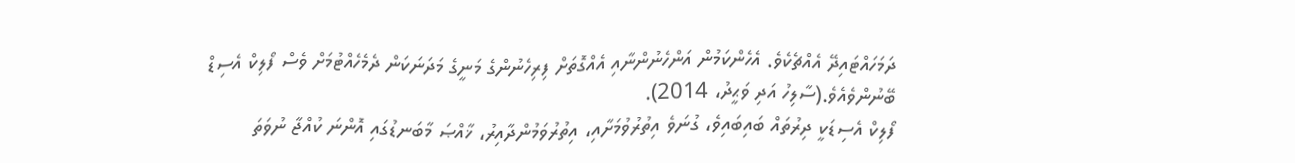ދަމަހައްޓައިދޭ އެއްޗެކެވެ. އެހެންކަމުން އަންހެނުންނާއި އެއްގޮތަށް ފިރިހެނުންގެ މަނީގެ މަދަނަކަން ދެމެހެއްޓުމަށް ވެސް ފޯލިކް އެސިޑް ބޭނުންވެއެވެ.(ސާލިހު އަދި ވަޙީދު، 2014).
ފޯލިކް އެސިޑަކީ ދިރުތައް ބައިބައިވެ، ގުނަވެ އިތުރުވުމަށާއި، އިތުރުވަމުންދާއިރު، ޚާއްޞަ މާބަނޑުގައި އޮންނަ ކުއްޖާ ނުވަތަ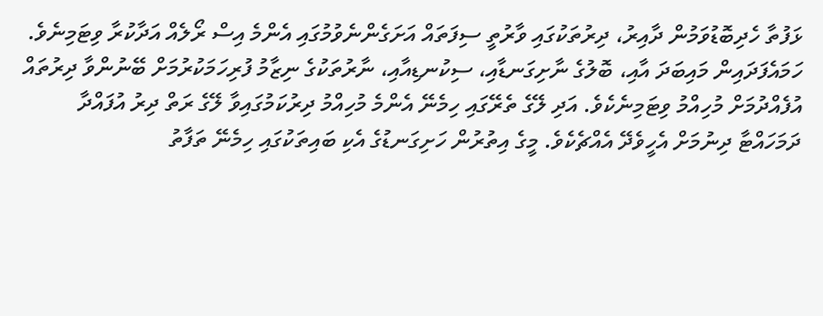ޅަފުތާ ހެދިބޮޑުވަމުން ދާއިރު، ދިރުތަކުގައި ވާރުތީ ސިފަތައް އަށަގެންނެވުމުގައި އެންމެ އިސް ރޯލެއް އަދާކުރާ ވިޓަމިނެވެ. ހަމައެފަދައިން މައިބަދަ އާއި، ބޮލުގެ ނާށިގަނޑާއި، ސިކުނޑިއާއި، ނާރުތަކުގެ ނިޒާމު ފުރިހަމަކުރުމަށް ބޭނުންވާ ދިރުތައް އުފެއްދުމަށް މުހިއްމު ވިޓަމިނެކެވެ. އަދި ލޭގެ ތެރޭގައި ހިމެނޭ އެންމެ މުހިއްމު ދިރުކަމުގައިވާ ލޭގެ ރަތް ދިރު އުފައްދާ ދަމަހައްޓާ ދިނުމަށް އެހީވެދޭ އެއްޗެކެވެ. މީގެ އިތުރުން ހަށިގަނޑުގެ އެކި ބައިތަކުގައި ހިމެނޭ ތަފާތު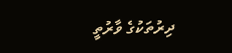ދިރުތަކުގެ ވާރުތީ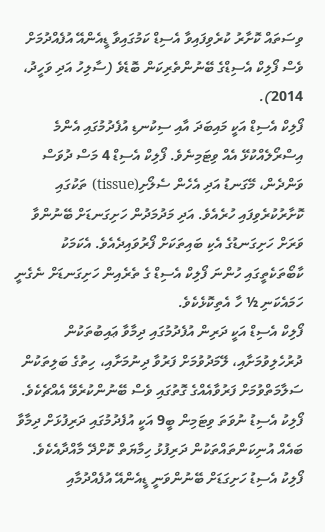ވިސަތައް ކޮށާރު ކުރެވިފައިވާ އެސިޑް ކަމުގައިވާ ޑީއެންއޭ އުފެއްދުމަށް ވެސް ފޯލިކް އެސިޑްގެ ބޭނުންތެރިކަން ބޮޑެވެ (ސާލިހު އަދި ވަހީދު، 2014).
ފޯލިކް އެސިޑް އަކީ މައިބަދަ އާއި ސިކުނޑި އުފެދުމުގައި އެންމެ އިސްރޯލެއްކުޅޭ އެއް ވިޓަމިނެވެ. ފޯލިކް އެސިޑް 4 މަސް ދުވަސް ވަންދެން، މޭގަނޑު އަދި އެހެން ސެލޯށި(tissue) ތަކުގައި ކޮށާރުކުރެވިފައި ހުރެއެވެ. އަދި މަދުމަދުން ހަށިގަނޑަށް ބޭނުންވާ ވަރަށް ހަށިގަނޑުގެ އެކި ބައިތަކަށް ފޯރުވައިދެއެވެ. އެކަމަކު ކާބޯތަކެތީގައި ހުންނަ ފޯލިކް އެސިޑް ގެ ތެރެއިން ހަށިގަނޑަށް ނެގެނީ ހަމައެކަނި ½ ހާ އެތިކޮޅެކެވެ.
ފޯލިކް އެސިޑް އަކީ ދަރިން އުފެދުމުގައި ދިމާވާ ޢައިބުތަކުން ދުރުހެލިވުމަށާއި، ލޭމަދުވުމަށް ފަރުވާ ދިނުމަށާއި، ހިތުގެ ބަލިތަކުން ސަލާމަތްވުމަށް ފަރުވާއެއްގެ ގޮތުގައި ވެސް ބޭނުންކުރެވޭ އެއްޗެކެވެ. ފޯލިކު އެސިޑު ނުވަތަ ވިޓަމިން ބީ9 އަކީ އުފެދުމުގައި ދަރިފުޅަށް ދިމާވާ ބައެއް އުނިކަންތައްތަކުން ދަރިފުޅު ހިމާޔަތް ކޮށްދޭ މާއްދާއެކެވެ.
ފޯލިކު އެސިޑު ހަށިގަޑަށް ބޭނުންވަނީ ޑީއެންއޭ އުފެއްދުމާއި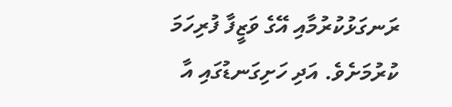ރަނގަޅުކުރުމާއި އޭގެ ވަޒީފާ ފުރިހަމަ ކުރުމަށެވެ. އަދި ހަށިގަނޑުގައި އާ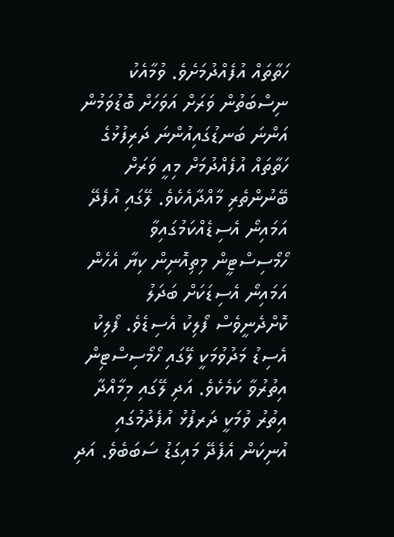ހަތާތައް އުފެއްދުމަށެވެ. ވުމާއެކު ނިސްބަތުން ވަރަށް އަވަހަށް ބޮޑުވަމުން އަންނަ ބަނޑުގައިއުންނަ ދަރިފުޅުގެ ހަތާތައް އުފެއްދުމަށް މިއީ ވަރަށް ބޭނުންތެރި މާއްދާއެކެވެ. ލޭގައި އުފެދޭ އަމައިނޯ އެސިޑެއްކަމުގައިވާ ހޯމޯސިސްޓީން މިތިއޮނިން ކިޔާ އެހެން އަމައިނޯ އެސިޑަކަށް ބަދަލު ކޮށްދެނީވެސް ފޯލިކު އެސިޑެވެ. ފޯލިކު އެސިޑު މަދުވުމަކީ ލޭގައި ހޯމޯސިސްޓިން އިތުރުވާ ކަމެކެވެ. އަދި ލޭގައި މިމާއްދާ އިތުރު ވުމަކީ ދަރފުޅު އުފެދުމުގައި އުނިކަން އެފެދޭ މައިގަޑު ސަބަބެވެ. އަދި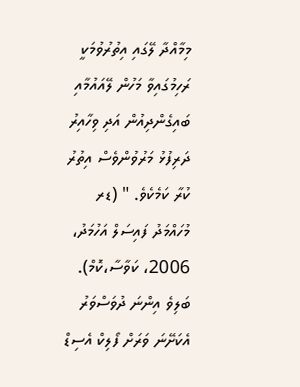މިމާއްދާ ލޭގައި އިތުރުވުމަކީ ރަހިމުގައިވާ މަހުން ލޭއައުމާއި ބައިގެންދިއުން އަދި ވިހާއިރު ދަރިފުޅު މަރުވުންވެސް އިތުރު ކުރާ ކަމެކެވެ. " (ޑރ މުހައްމަދު ފައިސަލް އަހުމަދު، 2006، ކަވާސާ،ކޮމް).
ބަލިވެ އިންނަ ދުވަސްވަރު އެކަށޭނަ ވަރަށް ފޯލިކް އެސިޑް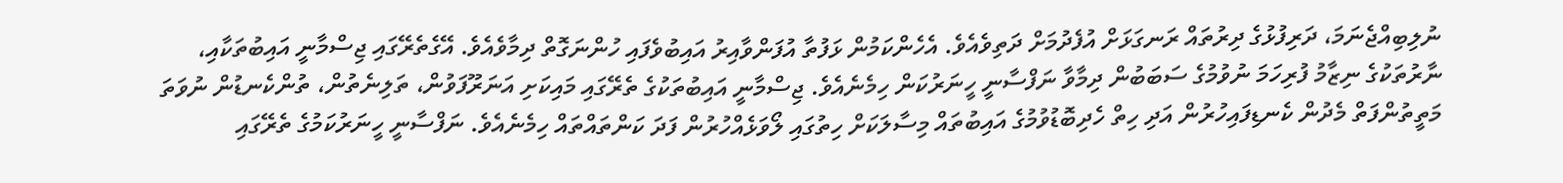ނުލިބިއްޖެނަމަ، ދަރިފުޅުގެ ދިރުތައް ރަނގަޅަށް އުފެދުމަށް ދަތިވެއެވެ. އެހެންކަމުން ޅަފުތާ އުފަންވާއިރު އައިބުވެފައި ހުންނަގޮތް ދިމާވެއެވެ. އޭގެތެރޭގައި ޖިސްމާނީ އައިބުތަކާއި، ނާރުތަކުގެ ނިޒާމު ފުރިހަމަ ނުވުމުގެ ސަބަބުން ދިމާވާ ނަފްސާނީ ހީނަރުކަން ހިމެނެއެވެ. ޖިސްމާނީ އައިބުތަކުގެ ތެރޭގައި މައިކަށި އަނަރޫފަވުން، ތަލިނެތުން، ތުންކެނޑުން ނުވަތަ މަތީތުންފަތް މެދުން ކެނޑިފައިހުރުން އަދި ހިތް ހެދިބޮޑުވުމުގެ އައިބުތައް މިސާލަކަށް ހިތުގައި ލޯވަޅެއްހުރުން ފަދަ ކަންތައްތައް ހިމެނެއެވެ. ނަފްސާނީ ހީނަރުކަމުގެ ތެރޭގައި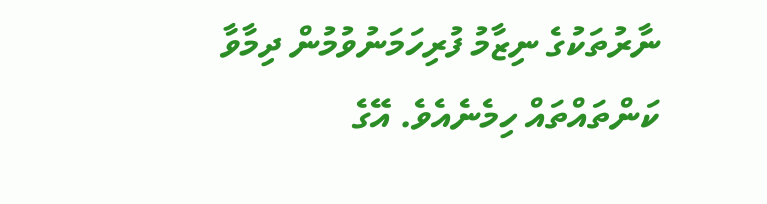ނާރުތަކުގެ ނިޒާމު ފުރިހަމަނުވުމުން ދިމާވާ ކަންތައްތައް ހިމެނެއެވެ. އޭގެ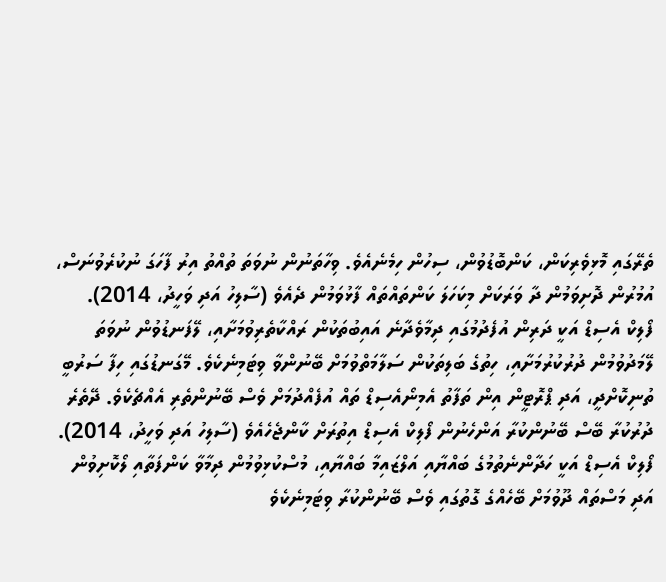ތެރޭގައި މޮޅިވެރިކަން، ކަންބޮޑުވުން، ސިހުން ހިމެނެއެވެ. ވިހާތަނުން ނުވަތަ ތުއްތު އިރު ފާހަގަ ނުކުރެވުނަސް، އުމުރުން ދޮށިވަމުން ދާ ވަރަކަށް މިކަހަލަ ކަންތައްތައް ފާޅުވަމުން ދެއެވެ (ސާލިހު އަދި ވަހީދު، 2014).
ފޯލިކް އެސިޑް އަކީ ދަރިން އުފެދުމުގައި ދިމާވެދާނެ އައިބުތަކުން ރައްކާތެރިވުމަށާއި، ލޭފަނޑުވުން ނުވަތަ ލޭމަދުވުމުން ދުރުކުރުމަށާއި، ހިތުގެ ބަލިތަކުން ސަލާމަތްވުމަށް ބޭނުންވާ ވިޓަމިނެކެވެ. މޭގަނޑުގައި ހިފާ ސަރުބީ ތުނިކޮށްދީ، އަދި ޕްރޮޓީން އިން ތަފާތު އެމިނޯއެސިޑް ތައް އުފެއްދުމަށް ވެސް ބޭނުންތެރި އެއްޗެކެވެ. ދޭތެރެ ދުރުކުރާ ބޭސް ބޭނުންކުރާ އަންހެނުން ފޯލިކް އެސިޑް އިތުރަށް ކާންޖެހެއެވެ (ސާލިހު އަދި ވަހީދު، 2014).
ފޯލިކް އެސިޑް އަކީ ހަދާންނެތުމުގެ ބައްޔާއި އަލްޒައިމާ ބައްޔާއި، މުސްކުޅިވުމުން ދިމާވާ ކަންފަތާއި ލޯކޮށިވުން އަދި މަސްތައް ދޫވުމަށް ބޭހެއްގެ ގޮތުގައި ވެސް ބޭނުންކުރާ ވިޓަމިނެކެވެ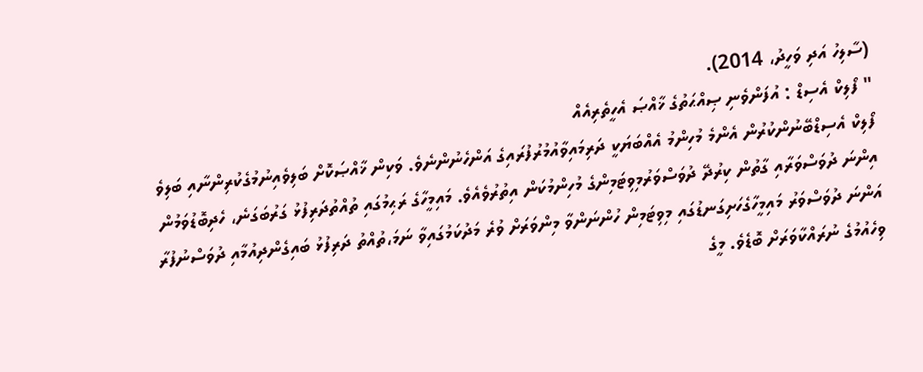(ސާލިހު އަދި ވަހީދު، 2014).
" ފޯލިކް އެސިޑް : އުފަންވެނި ޞިއްޙަތުގެ ޚާއްޞަ އެހީތެރިއެއް
ފޯލިކް އެސިޑްބޭނުންކުރުން އެންމެ މުހިންމު އެއްބަޔަކީ ދަރިމައިވާއުމުރުފުރައިގެ އަންހެނުންނެވެ. ވަކިން ޚާއްޞަކޮށް ބަލިވެއިނުމުގެކުރިންނާއި ބަލިވެ އިންނަ ދުވަސްވަރާއި ގާތުން ކިރުދޭ ދުވަސްވަރުމިވިޓަމިންގެ މުހިންމުކަން އިތުރުވެއެވެ. މައިމީހާގެ ރަޙިމުގައި ތުއްތުދަރިފުޅު ގަރުބަގަނެ، ހެދިބޮޑުވަމުން އަންނަ ދުވަސްވަރު މައިމީހާގެހަށިގަނޑުގައި މިވިޓަމިން ހުންނަންވާ މިންވަރަށް ވުރެ މަދުކަމުގައިވާ ނަމަ،ތުއްތު ދަރިފުޅު ބައިގެންދިއުމާއި ދުވަސްނުފުރާ ވިހެއުމުގެ ނުރައްކާވަރަށް ބޮޑެވެ. މީގެ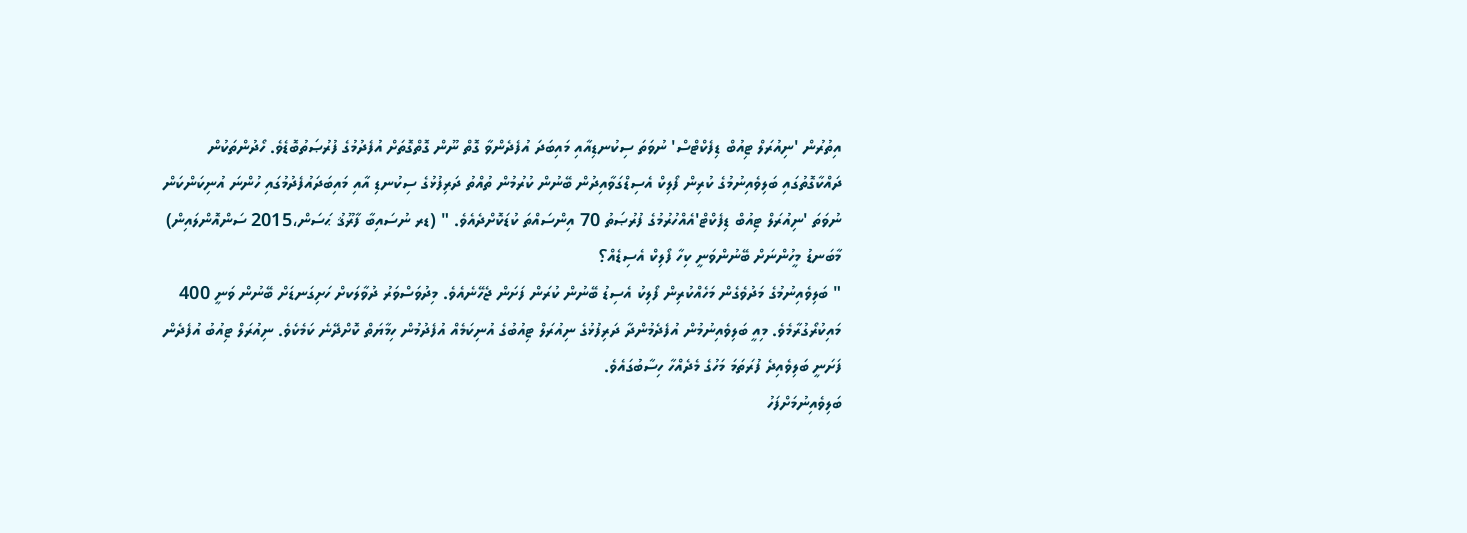އިތުރުން 'ނިއުރަލް ޓިއުބް ޑިފެކްޓްސް' ނުވަތަ ސިކުނޑިއާއި މައިބަދަ އުފެދެންވާ ގޮތް ނޫން ގޮތްގޮތަށް އުފެދުމުގެ ފުރުޞަތުބޮޑެވެ. ހޯދުންތަކުން ދައްކާގޮތުގައި ބަލިވެއިނުމުގެ ކުރިން ފޯލިކް އެސިޑްގަވާއިދުން ބޭނުން ކުރުމުން ތުއްތު ދަރިފުޅުގެ ސިކުނޑި އާއި މައިބަދައުފެދުމުގައި ހުންނަ އުނިކަންކަން ނުވަތަ 'ނިއުރަލް ޓިއުބް ޑިފެކްޓް'އެއްހުރުމުގެ ފުރުޞަތު 70 އިންސައްތަ ކުޑަކޮށްދެއެވެ. " (ޑރ ނުސައިބާ ފާރޫޤު ޙަސަން،2015 ސަންއޮންލައިން)
މާބަނޑު މީހުންނަށް ބޭނުންވަނީ ކިހާ ފޯލިކް އެސިޑެއް؟
" ބަލިވެއިނުމުގެ މަދުވެގެން މަހެއްކުރިން ފޯލިކު އެސިޑު ބޭނުން ކުރަން ފަށަން ޖެހޭނެއެވެ. މިދުވަސްވަރު ދުވާލަކށް ހަށިގަނޑަށް ބޭނުން ވަނީ 400 މައިކުރޯގުރާމެވެ. މިއީ ބަލިވެއިނުމުން އުފެދެމުންދާ ދަރިފުޅުގެ ނިއުރަލް ޓިއުބުގެ އުނިކަމެއް އުފެދުމުން ހިމާޔަތް ކޮށްދޭނެ ކަމެކެވެ. ނިއުރަލް ޓިއުބު އުފެދެން ފަށަނީ ބަލިވެއިދެ ފުރަތަމަ މަހުގެ މެދެއްހާ ހިސާބުގައެވެ.
ބަލިވެއިނުމަށްފަހު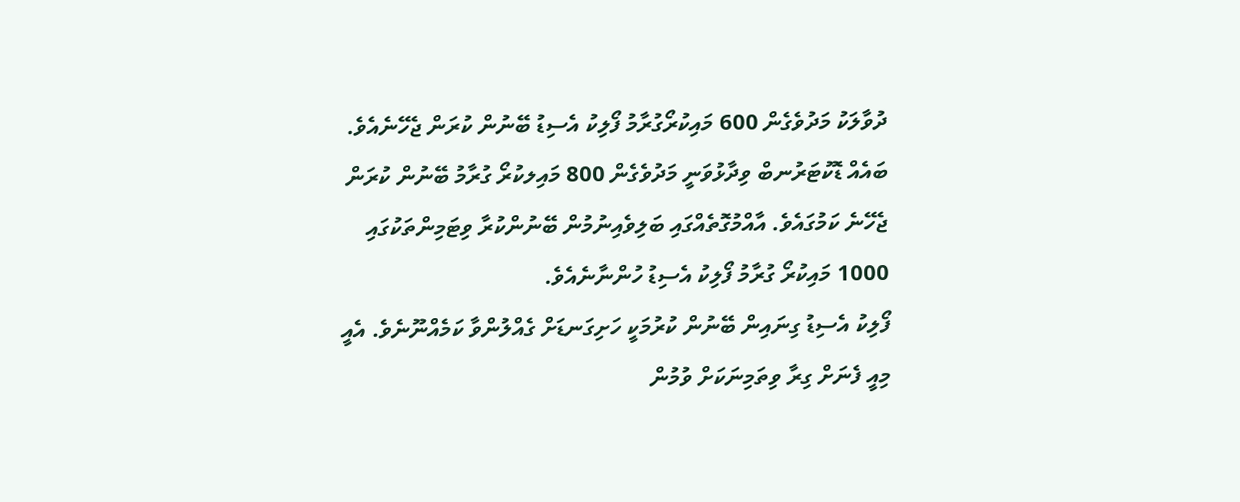ދުވާލަކު މަދުވެގެން 600 މައިކުރޯގުރާމު ފޯލިކު އެސިޑު ބޭނުން ކުރަން ޖެހޭނެއެވެ. ބައެއް ޑޮކުޓަރުނބް ވިދާޅުވަނީ މަދުވެގެން 800 މައިލކުރޯ ގުރާމު ބޭނުން ކުރަން ޖެހޭނެ ކަމުގައެވެ. އާއްމުގޮތެއްގައި ބަލިވެއިނުމުން ބޭނުންކުރާ ވިޓަމިންތަކުގައި 1000 މައިކުރޯ ގުރާމު ފޯލިކު އެސިޑު ހުންނާނެއެވެ.
ފޯލިކު އެސިޑު ގިނައިން ބޭނުން ކުރުމަކީ ހަށިގަނޑަށް ގެއްލުންވާ ކަމެއްނޫނެވެ. އެއީ މިއީ ފެނަށް ގިރާ ވިތަމިނަކަށް ވުމުން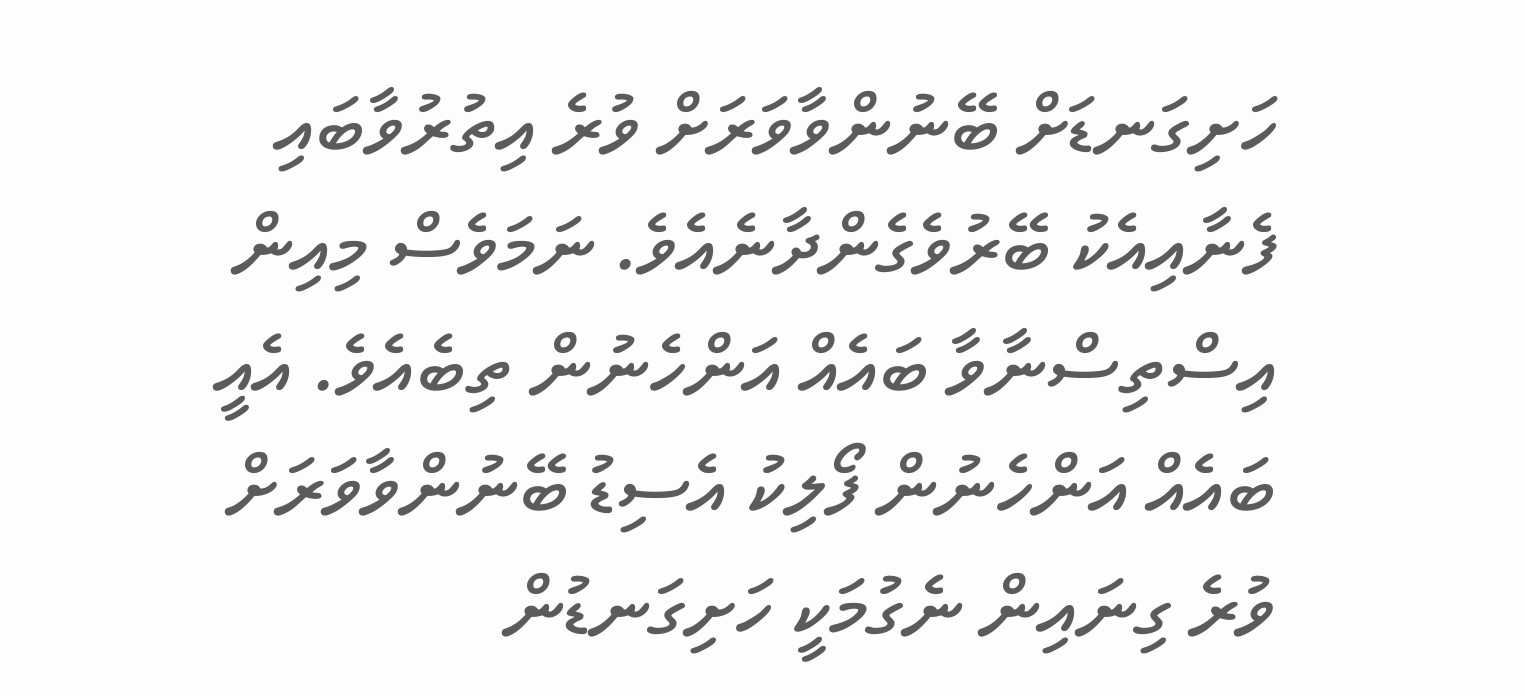ހަށިގަނޑަށް ބޭނުންވާވަރަށް ވުރެ އިތުރުވާބައި ފެނާއިއެކު ބޭރުވެގެންދާނެއެވެ. ނަމަވެސް މިއިން އިސްތިސްނާވާ ބައެއް އަންހެނުން ތިބެއެވެ. އެއީ ބައެއް އަންހެނުން ފޯލިކު އެސިޑު ބޭނުންވާވަރަށް ވުރެ ގިނައިން ނެގުމަކީ ހަށިގަނޑުން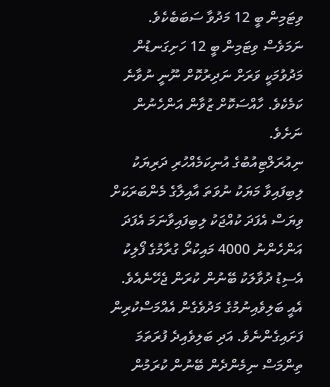ވިޓަމިން ބީ 12 މަދުވާ ސަބަބެކެވެ. ނަމަވެސް ވިޓަމިން ބީ 12 ހަށިގަނޑުން މަދުވުމަކީ ވަރަށް ނަދިރުކޮށް ނޫނީ ނުވާނެ ކަމެކެވެ. ހާއްސަކޮށް ޒުވާން އަންހެނުން ނަށެވެ.
ނިއުރަލްޓިއުބުގެ އުނިކަމެއްހުރި ދަރިޔަކު ލިބިފައިވާ މަޔަކު ނުވަތަ އާއިލާގެ މެންބަރަކަށް ވިޔަސް އެފަދަ ކުއްޖަކު ލިބިފައިވާނަމަ އެފަދަ އަންހެންނު 4000 މައިކުރޯ ގުރާމުގެ ފޯލިކު އެސިޑު ދުވާލަކު ބޭނުން ކުރަން ޖެހޭނެއެވެ. އެއީ ބަލިވެއިނުމުގެ މަދުވެގެން އެއްމަސްކުރިން ފަށައިގެންނެވެ. އަދި ބަލިވެއިދެ ފުރަތަމަ ތިންމަސް ނިމެންދެން ބޭނުން ކުރަމުން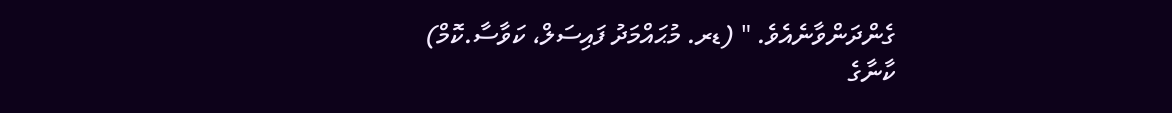ގެންދަންވާނެއެވެ. " (ޑރ. މުޙައްމަދު ފައިސަލް، ކަވާސާ.ކޮމް)
ކާނާގެ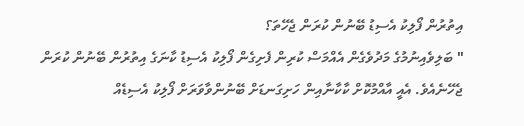އިތުރުން ފޯލިކު އެސިޑު ބޭނުން ކުރަން ޖެހޭތަ؟
" ބަލިވެއިނުމުގެ މަދުވެގެން އެއްމަސް ކުރިން ފެށިގެން ފޯލިކު އެސިޑު ކާނަގެ އިތުރުން ބޭނުން ކުރަން ޖެހޭނެއެވެ. އެއީ އާއްމުކޮށް ކާކާނާއިން ހަށިގަނޑަށް ބޭނުންވާވަރަށް ފޯލިކު އެސިޑެއް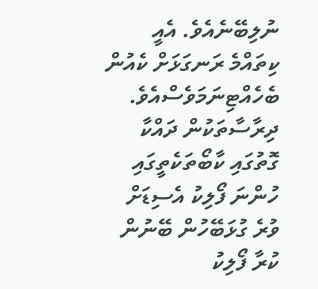ނުލިބޭނެއެވެ. އެއީ ކިތައްމެ ރަނގަޅަށް ކެއުން ބެހެއްޓިނަމަވެސްއެވެ. ދިރާސާތަކުން ދައްކާ ގޮތުގައި ކާބޯތަކެތީގައި ހުންނަ ފޯލިކު އެސިޑަށް ވުރެ ގުޅަބޭހުން ބޭނުން ކުރާ ފޯލިކު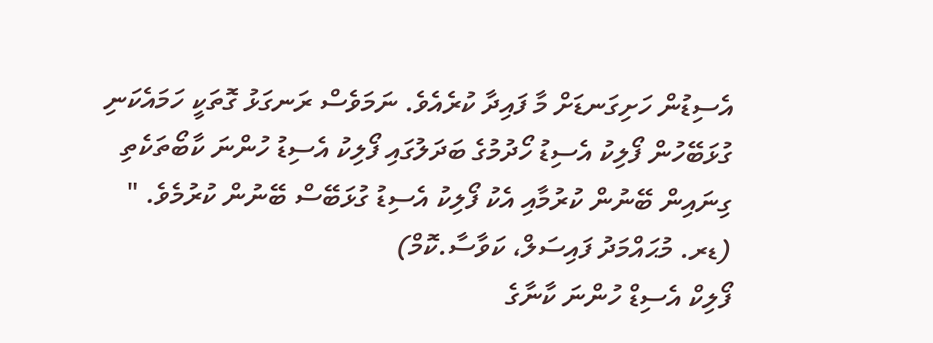އެސިޑުން ހަށިގަނޑަށް މާ ފައިދާ ކުރެއެވެ. ނަމަވެސް ރަނގަޅު ގޮތަކީ ހަމައެކަނި ގުޅަބޭހުން ފޯލިކު އެސިޑު ހޯދުމުގެ ބަދަލުގައި ފޯލިކު އެސިޑު ހުންނަ ކާބޯތަކެތި ގިނައިން ބޭނުން ކުރުމާއި އެކު ފޯލިކު އެސިޑު ގުޅަބޭސް ބޭނުން ކުރުމެވެ. " (ޑރ. މުޙައްމަދު ފައިސަލް، ކަވާސާ.ކޮމް)
ފޯލިކް އެސިޑް ހުންނަ ކާނާގެ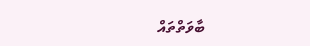ބާވަތްތައް